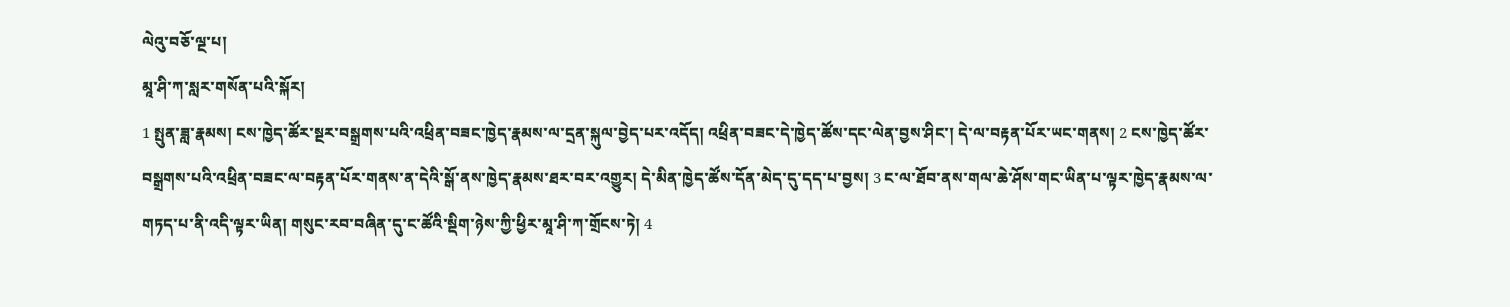ལེའུ་བཅོ་ལྔ་པ།
མཱ་ཤི་ཀ་སླར་གསོན་པའི་སྐོར།
1 སྤུན་ཟླ་རྣམས། ངས་ཁྱེད་ཚོར་སྔར་བསྒྲགས་པའི་འཕྲིན་བཟང་ཁྱེད་རྣམས་ལ་དྲན་སྐུལ་བྱེད་པར་འདོད། འཕྲིན་བཟང་དེ་ཁྱེད་ཚོས་དང་ལེན་བྱས་ཤིང་། དེ་ལ་བརྟན་པོར་ཡང་གནས། 2 ངས་ཁྱེད་ཚོར་བསྒྲགས་པའི་འཕྲིན་བཟང་ལ་བརྟན་པོར་གནས་ན་དེའི་སྒོ་ནས་ཁྱེད་རྣམས་ཐར་བར་འགྱུར། དེ་མིན་ཁྱེད་ཚོས་དོན་མེད་དུ་དད་པ་བྱས། 3 ང་ལ་ཐོབ་ནས་གལ་ཆེ་ཤོས་གང་ཡིན་པ་ལྟར་ཁྱེད་རྣམས་ལ་གཏད་པ་ནི་འདི་ལྟར་ཡིན། གསུང་རབ་བཞིན་དུ་ང་ཚོའི་སྡིག་ཉེས་ཀྱི་ཕྱིར་མཱ་ཤི་ཀ་གྲོངས་ཏེ། 4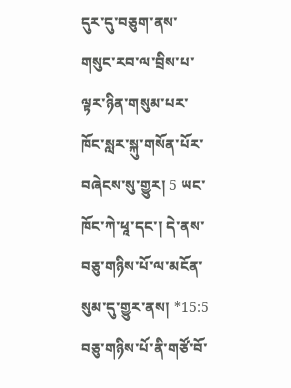དུར་དུ་བཅུག་ནས་གསུང་རབ་ལ་བྲིས་པ་ལྟར་ཉིན་གསུམ་པར་ཁོང་སླར་སྐུ་གསོན་པོར་བཞེངས་སུ་གྱུར། 5 ཡང་ཁོང་ཀེ་ཕཱ་དང་། དེ་ནས་བཅུ་གཉིས་པོ་ལ་མངོན་སུམ་དུ་གྱུར་ནས། *15:5 བཅུ་གཉིས་པོ་ནི་གཙོ་བོ་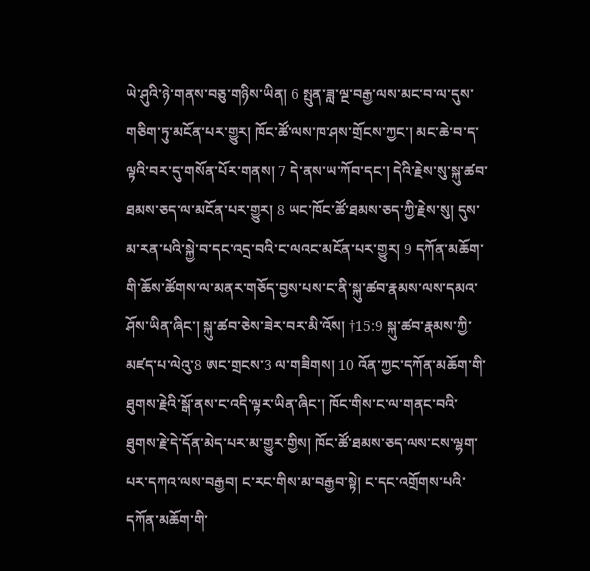ཡེ་ཤུའི་ཉེ་གནས་བཅུ་གཉིས་ཡིན། 6 སྤུན་ཟླ་ལྔ་བརྒྱ་ལས་མང་བ་ལ་དུས་གཅིག་ཏུ་མངོན་པར་གྱུར། ཁོང་ཚོ་ལས་ཁ་ཤས་གྲོངས་ཀྱང་། མང་ཆེ་བ་ད་ལྟའི་བར་དུ་གསོན་པོར་གནས། 7 དེ་ནས་ཡ་ཀོབ་དང་། དེའི་རྗེས་སུ་སྐུ་ཚབ་ཐམས་ཅད་ལ་མངོན་པར་གྱུར། 8 ཡང་ཁོང་ཚོ་ཐམས་ཅད་ཀྱི་རྗེས་སུ། དུས་མ་རན་པའི་སྐྱེ་བ་དང་འདྲ་བའི་ང་ལའང་མངོན་པར་གྱུར། 9 དཀོན་མཆོག་གི་ཆོས་ཚོགས་ལ་མནར་གཅོད་བྱས་པས་ང་ནི་སྐུ་ཚབ་རྣམས་ལས་དམའ་ཤོས་ཡིན་ཞིང་། སྐུ་ཚབ་ཅེས་ཟེར་བར་མི་འོས། †15:9 སྐུ་ཚབ་རྣམས་ཀྱི་མཛད་པ་ལེའུ་8 ཨང་གྲངས་3 ལ་གཟིགས། 10 འོན་ཀྱང་དཀོན་མཆོག་གི་ཐུགས་རྗེའི་སྒོ་ནས་ང་འདི་ལྟར་ཡིན་ཞིང་། ཁོང་གིས་ང་ལ་གནང་བའི་ཐུགས་རྗེ་དེ་དོན་མེད་པར་མ་གྱུར་གྱིས། ཁོང་ཚོ་ཐམས་ཅད་ལས་ངས་ལྷག་པར་དཀའ་ལས་བརྒྱབ། ང་རང་གིས་མ་བརྒྱབ་སྟེ། ང་དང་འགྲོགས་པའི་དཀོན་མཆོག་གི་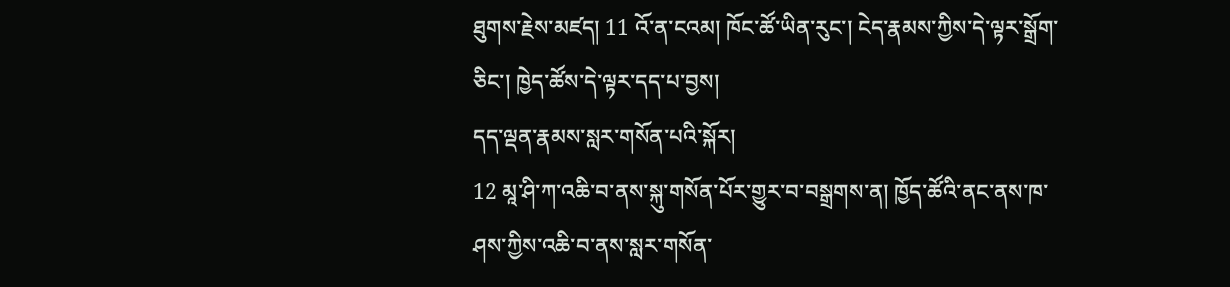ཐུགས་རྗེས་མཛད། 11 འོ་ན་ངའམ། ཁོང་ཚོ་ཡིན་རུང་། ངེད་རྣམས་ཀྱིས་དེ་ལྟར་སྒྲོག་ཅིང་། ཁྱེད་ཚོས་དེ་ལྟར་དད་པ་བྱས།
དད་ལྡན་རྣམས་སླར་གསོན་པའི་སྐོར།
12 མཱ་ཤི་ཀ་འཆི་བ་ནས་སྐུ་གསོན་པོར་གྱུར་བ་བསྒྲགས་ན། ཁྱོད་ཚོའི་ནང་ནས་ཁ་ཤས་ཀྱིས་འཆི་བ་ནས་སླར་གསོན་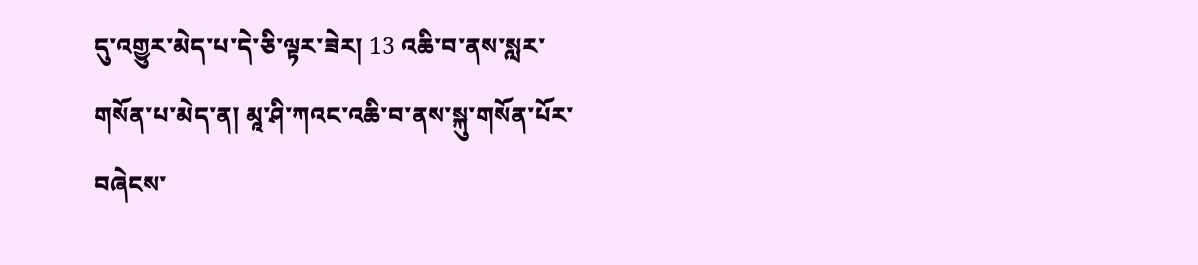དུ་འགྱུར་མེད་པ་དེ་ཅི་ལྟར་ཟེར། 13 འཆི་བ་ནས་སླར་གསོན་པ་མེད་ན། མཱ་ཤི་ཀའང་འཆི་བ་ནས་སྐུ་གསོན་པོར་བཞེངས་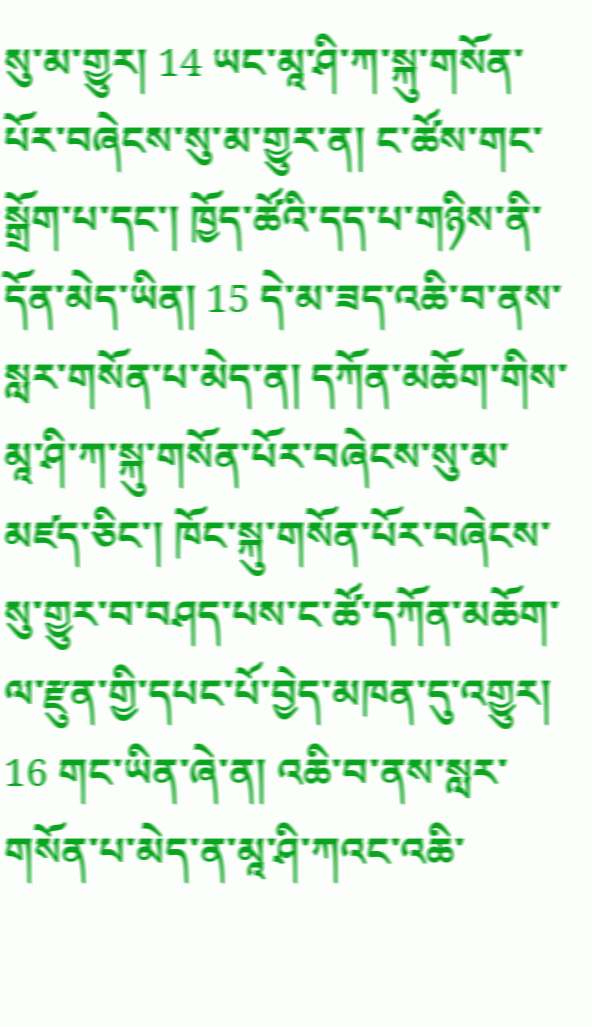སུ་མ་གྱུར། 14 ཡང་མཱ་ཤི་ཀ་སྐུ་གསོན་པོར་བཞེངས་སུ་མ་གྱུར་ན། ང་ཚོས་གང་སྒྲོག་པ་དང་། ཁྱོད་ཚོའི་དད་པ་གཉིས་ནི་དོན་མེད་ཡིན། 15 དེ་མ་ཟད་འཆི་བ་ནས་སླར་གསོན་པ་མེད་ན། དཀོན་མཆོག་གིས་མཱ་ཤི་ཀ་སྐུ་གསོན་པོར་བཞེངས་སུ་མ་མཛད་ཅིང་། ཁོང་སྐུ་གསོན་པོར་བཞེངས་སུ་གྱུར་བ་བཤད་པས་ང་ཚོ་དཀོན་མཆོག་ལ་རྫུན་གྱི་དཔང་པོ་བྱེད་མཁན་དུ་འགྱུར། 16 གང་ཡིན་ཞེ་ན། འཆི་བ་ནས་སླར་གསོན་པ་མེད་ན་མཱ་ཤི་ཀའང་འཆི་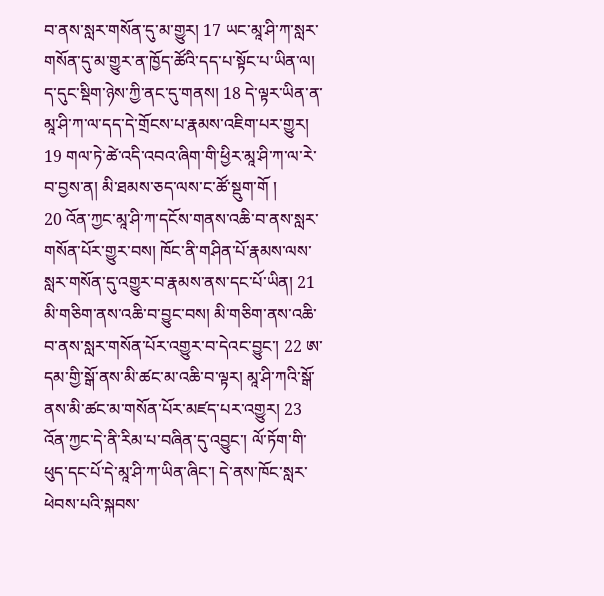བ་ནས་སླར་གསོན་དུ་མ་གྱུར། 17 ཡང་མཱ་ཤི་ཀ་སླར་གསོན་དུ་མ་གྱུར་ན་ཁྱོད་ཚོའི་དད་པ་སྟོང་པ་ཡིན་ལ། ད་དུང་སྡིག་ཉེས་ཀྱི་ནང་དུ་གནས། 18 དེ་ལྟར་ཡིན་ན་མཱ་ཤི་ཀ་ལ་དད་དེ་གྲོངས་པ་རྣམས་འཇིག་པར་གྱུར། 19 གལ་ཏེ་ཚེ་འདི་འབའ་ཞིག་གི་ཕྱིར་མཱ་ཤི་ཀ་ལ་རེ་བ་བྱས་ན། མི་ཐམས་ཅད་ལས་ང་ཚོ་སྡུག་གོ །
20 འོན་ཀྱང་མཱ་ཤི་ཀ་དངོས་གནས་འཆི་བ་ནས་སླར་གསོན་པོར་གྱུར་བས། ཁོང་ནི་གཤིན་པོ་རྣམས་ལས་སླར་གསོན་དུ་འགྱུར་བ་རྣམས་ནས་དང་པོ་ཡིན། 21 མི་གཅིག་ནས་འཆི་བ་བྱུང་བས། མི་གཅིག་ནས་འཆི་བ་ནས་སླར་གསོན་པོར་འགྱུར་བ་དེའང་བྱུང་། 22 ཨ་དམ་གྱི་སྒོ་ནས་མི་ཚང་མ་འཆི་བ་ལྟར། མཱ་ཤི་ཀའི་སྒོ་ནས་མི་ཚང་མ་གསོན་པོར་མཛད་པར་འགྱུར། 23 འོན་ཀྱང་དེ་ནི་རིམ་པ་བཞིན་དུ་འབྱུང་། ལོ་ཏོག་གི་ཕུད་དང་པོ་དེ་མཱ་ཤི་ཀ་ཡིན་ཞིང་། དེ་ནས་ཁོང་སླར་ཕེབས་པའི་སྐབས་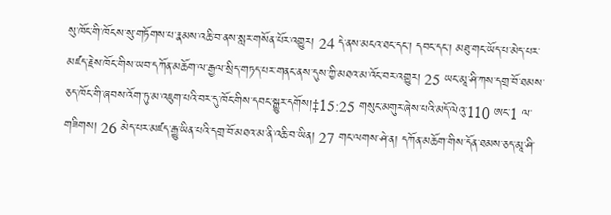སུ་ཁོང་གི་ཁོངས་སུ་གཏོགས་པ་རྣམས་འཆི་བ་ནས་སླར་གསོན་པོར་འགྱུར། 24 དེ་ནས་མངའ་ཐང་དང་། དབང་དང་། མཐུ་གང་ཡོད་པ་མེད་པར་མཛད་རྗེས་ཁོང་གིས་ཡབ་དཀོན་མཆོག་ལ་རྒྱལ་སྲིད་གཏད་པར་གནང་ནས་དུས་ཀྱི་མཐའ་མ་འོང་བར་འགྱུར། 25 ཡང་མཱ་ཤི་ཀས་དགྲ་བོ་ཐམས་ཅད་ཁོང་གི་ཞབས་འོག་ཏུ་མ་འཇུག་པའི་བར་དུ་ཁོང་གིས་དབང་སྒྱུར་དགོས།‡15:25 གསུང་མགུར་ཞེས་པའི་མདོ་ལེའུ་110 ཨང་1 ལ་གཟིགས། 26 མེད་པར་མཛད་རྒྱུ་ཡིན་པའི་དགྲ་བོ་མཐའ་མ་ནི་འཆི་བ་ཡིན། 27 གང་ལགས་ཤེ་ན། དཀོན་མཆོག་གིས་དོན་ཐམས་ཅད་མཱ་ཤི་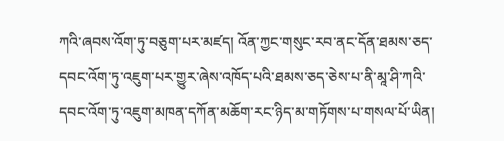ཀའི་ཞབས་འོག་ཏུ་བཅུག་པར་མཛད། འོན་ཀྱང་གསུང་རབ་ནང་དོན་ཐམས་ཅད་དབང་འོག་ཏུ་འཇུག་པར་གྱུར་ཞེས་འཁོད་པའི་ཐམས་ཅད་ཅེས་པ་ནི་མཱ་ཤི་ཀའི་དབང་འོག་ཏུ་འཇུག་མཁན་དཀོན་མཆོག་རང་ཉིད་མ་གཏོགས་པ་གསལ་པོ་ཡིན།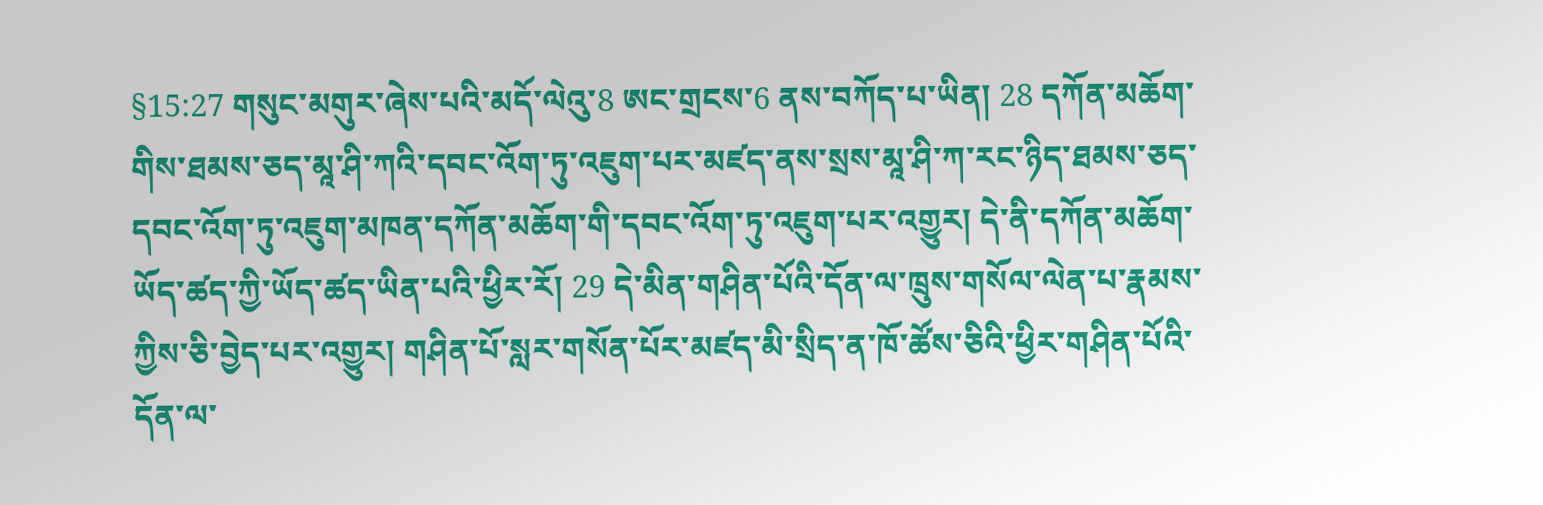§15:27 གསུང་མགུར་ཞེས་པའི་མདོ་ལེའུ་8 ཨང་གྲངས་6 ནས་བཀོད་པ་ཡིན། 28 དཀོན་མཆོག་གིས་ཐམས་ཅད་མཱ་ཤི་ཀའི་དབང་འོག་ཏུ་འཇུག་པར་མཛད་ནས་སྲས་མཱ་ཤི་ཀ་རང་ཉིད་ཐམས་ཅད་དབང་འོག་ཏུ་འཇུག་མཁན་དཀོན་མཆོག་གི་དབང་འོག་ཏུ་འཇུག་པར་འགྱུར། དེ་ནི་དཀོན་མཆོག་ཡོད་ཚད་ཀྱི་ཡོད་ཚད་ཡིན་པའི་ཕྱིར་རོ། 29 དེ་མིན་གཤིན་པོའི་དོན་ལ་ཁྲུས་གསོལ་ལེན་པ་རྣམས་ཀྱིས་ཅི་བྱེད་པར་འགྱུར། གཤིན་པོ་སླར་གསོན་པོར་མཛད་མི་སྲིད་ན་ཁོ་ཚོས་ཅིའི་ཕྱིར་གཤིན་པོའི་དོན་ལ་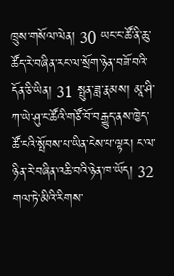ཁྲུས་གསོལ་ལེན། 30 ཡང་ང་ཚོ་ནི་ཆུ་ཚོད་རེ་བཞིན་རང་ལ་སྲོག་ཉེན་བཟོ་བའི་དོན་ཅི་ཡིན། 31 སྤུན་ཟླ་རྣམས། མཱ་ཤི་ཀ་ཡེ་ཤུ་ང་ཚོའི་གཙོ་བོ་བརྒྱུད་ནས་ཁྱེད་ཚོ་ངའི་སྤོབས་པ་ཡིན་ངེས་པ་ལྟར། ང་ལ་ཉིན་རེ་བཞིན་འཆི་བའི་ཉེན་ཁ་ཡོད། 32 གལ་ཏེ་མིའི་རིགས་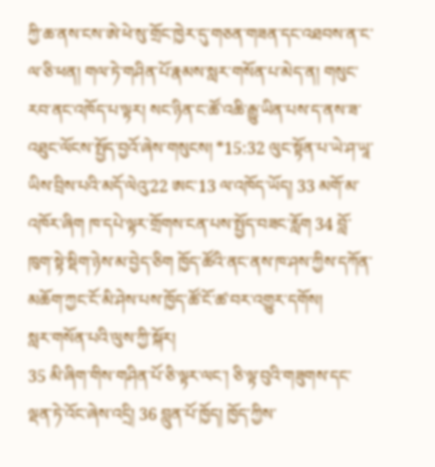ཀྱི་ཆ་ནས་ངས་ཨེ་ཕེ་སུ་གྲོང་ཁྱེར་དུ་གཅན་གཟན་དང་འཐབས་ན་ང་ལ་ཅི་ཕན། གལ་ཏེ་གཤིན་པོ་རྣམས་སླར་གསོན་པ་མེད་ན། གསུང་རབ་ནང་འཁོད་པ་ལྟར། སང་ཉིན་ང་ཚོ་འཆི་རྒྱུ་ཡིན་པས་ད་ནས་ཟ་འཐུང་ལོངས་སྤྱོད་བྱའོ་ཞེས་གསུངས། *15:32 ལུང་སྟོན་པ་ཡེ་ཤ་ཡཱ་ཡིས་བྲིས་པའི་མདོ་ལེའུ་22 ཨང་13 ལ་འཁོད་ཡོད། 33 མགོ་མ་འཁོར་ཞིག ཁ་དཔེ་ལྟར་གྲོགས་ངན་པས་སྤྱོད་བཟང་རློག 34 བློ་ཁུག་སྟེ་སྡིག་ཉེས་མ་བྱེད་ཅིག ཁྱོད་ཚོའི་ནང་ནས་ཁ་ཤས་ཀྱིས་དཀོན་མཆོག་ཀྱང་ངོ་མི་ཤེས་པས་ཁྱོད་ཚོ་ངོ་ཚ་བར་འགྱུར་དགོས།
སླར་གསོན་པའི་ལུས་ཀྱི་སྐོར།
35 མི་ཞིག་གིས་གཤིན་པོ་ཅི་ལྟར་ལང་། ཅི་ལྟ་བུའི་གཟུགས་དང་ལྡན་ཏེ་འོང་ཞེས་འདྲི། 36 བླུན་པོ་ཁྱོད། ཁྱོད་ཀྱིས་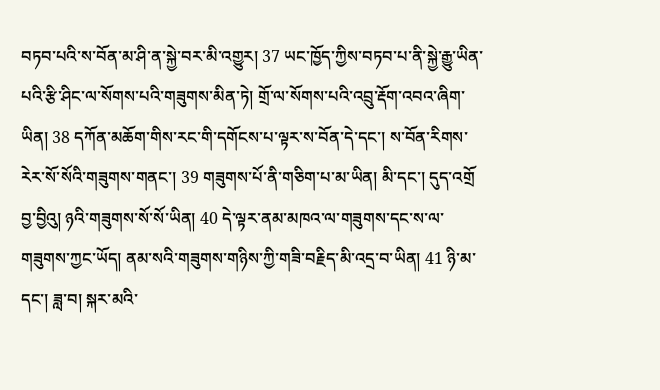བཏབ་པའི་ས་བོན་མ་ཤི་ན་སྐྱེ་བར་མི་འགྱུར། 37 ཡང་ཁྱོད་ཀྱིས་བཏབ་པ་ནི་སྐྱེ་རྒྱུ་ཡིན་པའི་རྩི་ཤིང་ལ་སོགས་པའི་གཟུགས་མིན་ཏེ། གྲོ་ལ་སོགས་པའི་འབྲུ་རྡོག་འབའ་ཞིག་ཡིན། 38 དཀོན་མཆོག་གིས་རང་གི་དགོངས་པ་ལྟར་ས་བོན་དེ་དང་། ས་བོན་རིགས་རེར་སོ་སོའི་གཟུགས་གནང་། 39 གཟུགས་པོ་ནི་གཅིག་པ་མ་ཡིན། མི་དང་། དུད་འགྲོ བྱ་བྱིའུ། ཉའི་གཟུགས་སོ་སོ་ཡིན། 40 དེ་ལྟར་ནམ་མཁའ་ལ་གཟུགས་དང་ས་ལ་གཟུགས་ཀྱང་ཡོད། ནམ་སའི་གཟུགས་གཉིས་ཀྱི་གཟི་བརྗིད་མི་འདྲ་བ་ཡིན། 41 ཉི་མ་དང་། ཟླ་བ། སྐར་མའི་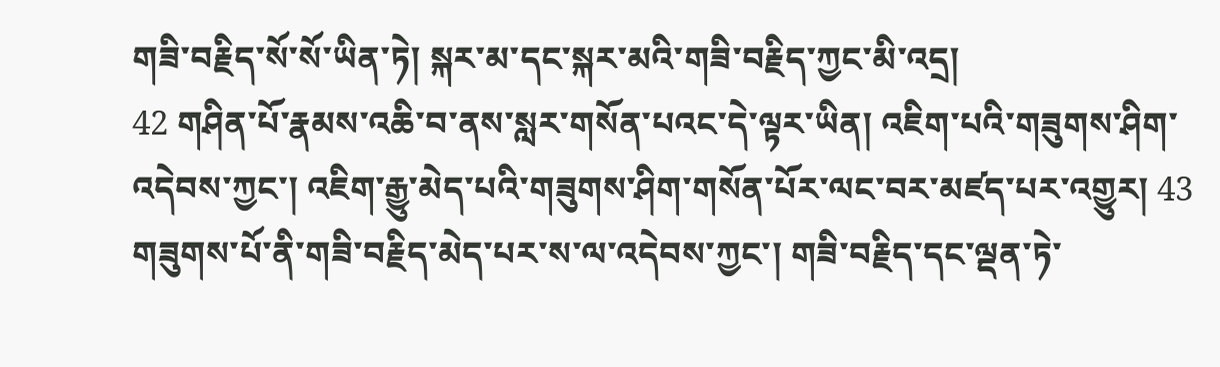གཟི་བརྗིད་སོ་སོ་ཡིན་ཏེ། སྐར་མ་དང་སྐར་མའི་གཟི་བརྗིད་ཀྱང་མི་འདྲ།
42 གཤིན་པོ་རྣམས་འཆི་བ་ནས་སླར་གསོན་པའང་དེ་ལྟར་ཡིན། འཇིག་པའི་གཟུགས་ཤིག་འདེབས་ཀྱང་། འཇིག་རྒྱུ་མེད་པའི་གཟུགས་ཤིག་གསོན་པོར་ལང་བར་མཛད་པར་འགྱུར། 43 གཟུགས་པོ་ནི་གཟི་བརྗིད་མེད་པར་ས་ལ་འདེབས་ཀྱང་། གཟི་བརྗིད་དང་ལྡན་ཏེ་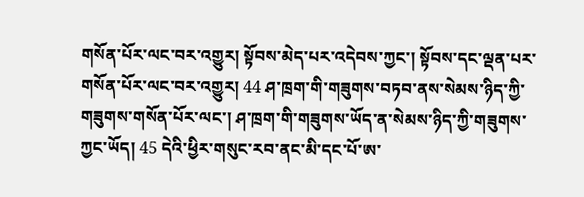གསོན་པོར་ལང་བར་འགྱུར། སྟོབས་མེད་པར་འདེབས་ཀྱང་། སྟོབས་དང་ལྡན་པར་གསོན་པོར་ལང་བར་འགྱུར། 44 ཤ་ཁྲག་གི་གཟུགས་བཏབ་ནས་སེམས་ཉིད་ཀྱི་གཟུགས་གསོན་པོར་ལང་། ཤ་ཁྲག་གི་གཟུགས་ཡོད་ན་སེམས་ཉིད་ཀྱི་གཟུགས་ཀྱང་ཡོད། 45 དེའི་ཕྱིར་གསུང་རབ་ནང་མི་དང་པོ་ཨ་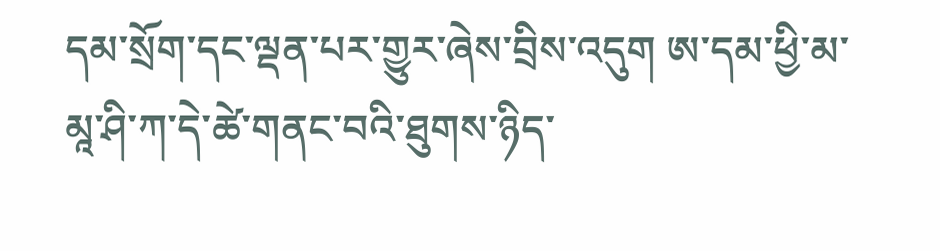དམ་སྲོག་དང་ལྡན་པར་གྱུར་ཞེས་བྲིས་འདུག ཨ་དམ་ཕྱི་མ་མཱ་ཤི་ཀ་དེ་ཚེ་གནང་བའི་ཐུགས་ཉིད་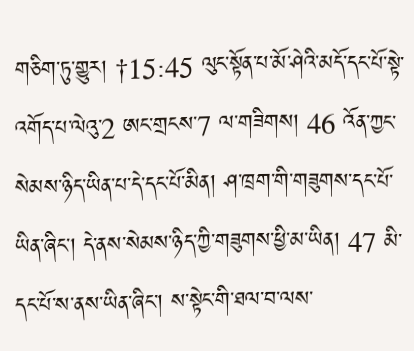གཅིག་ཏུ་གྱུར། †15:45 ལུང་སྟོན་པ་མོ་ཤེའི་མདོ་དང་པོ་སྟེ་འགོད་པ་ལེའུ་2 ཨང་གྲངས་7 ལ་གཟིགས། 46 འོན་ཀྱང་སེམས་ཉིད་ཡིན་པ་དེ་དང་པོ་མིན། ཤ་ཁྲག་གི་གཟུགས་དང་པོ་ཡིན་ཞིང་། དེ་ནས་སེམས་ཉིད་ཀྱི་གཟུགས་ཕྱི་མ་ཡིན། 47 མི་དང་པོ་ས་ནས་ཡིན་ཞིང་། ས་སྟེང་གི་ཐལ་བ་ལས་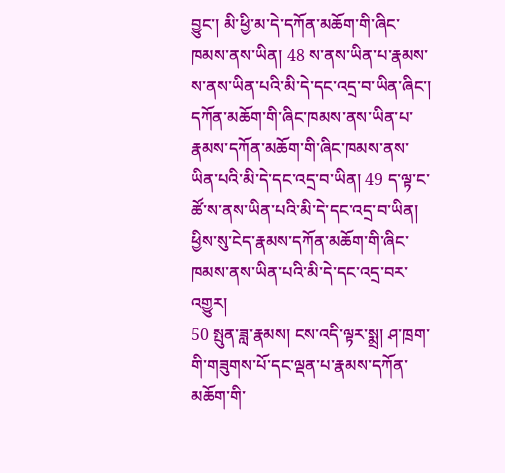བྱུང་། མི་ཕྱི་མ་དེ་དཀོན་མཆོག་གི་ཞིང་ཁམས་ནས་ཡིན། 48 ས་ནས་ཡིན་པ་རྣམས་ས་ནས་ཡིན་པའི་མི་དེ་དང་འདྲ་བ་ཡིན་ཞིང་། དཀོན་མཆོག་གི་ཞིང་ཁམས་ནས་ཡིན་པ་རྣམས་དཀོན་མཆོག་གི་ཞིང་ཁམས་ནས་ཡིན་པའི་མི་དེ་དང་འདྲ་བ་ཡིན། 49 ད་ལྟ་ང་ཚོ་ས་ནས་ཡིན་པའི་མི་དེ་དང་འདྲ་བ་ཡིན། ཕྱིས་སུ་ངེད་རྣམས་དཀོན་མཆོག་གི་ཞིང་ཁམས་ནས་ཡིན་པའི་མི་དེ་དང་འདྲ་བར་འགྱུར།
50 སྤུན་ཟླ་རྣམས། ངས་འདི་ལྟར་སྨྲ། ཤ་ཁྲག་གི་གཟུགས་པོ་དང་ལྡན་པ་རྣམས་དཀོན་མཆོག་གི་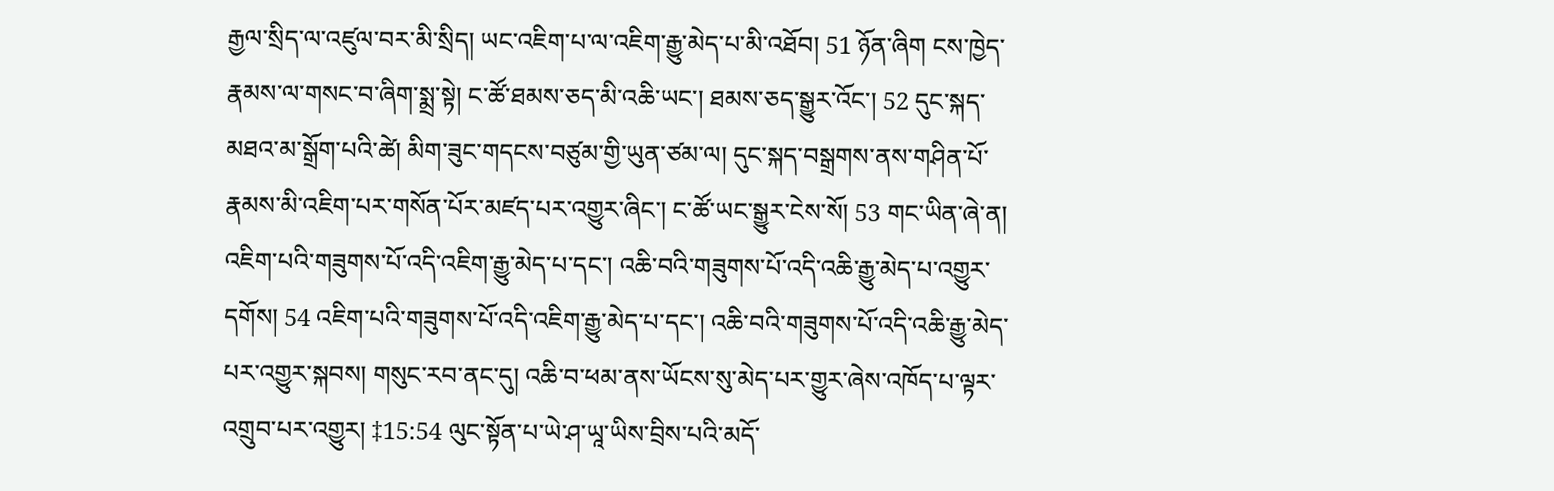རྒྱལ་སྲིད་ལ་འཛུལ་བར་མི་སྲིད། ཡང་འཇིག་པ་ལ་འཇིག་རྒྱུ་མེད་པ་མི་འཐོབ། 51 ཉོན་ཞིག ངས་ཁྱེད་རྣམས་ལ་གསང་བ་ཞིག་སྨྲ་སྟེ། ང་ཚོ་ཐམས་ཅད་མི་འཆི་ཡང་། ཐམས་ཅད་སྒྱུར་འོང་། 52 དུང་སྐད་མཐའ་མ་སྒྲོག་པའི་ཚེ། མིག་ཟུང་གདངས་བཙུམ་གྱི་ཡུན་ཙམ་ལ། དུང་སྐད་བསྒྲགས་ནས་གཤིན་པོ་རྣམས་མི་འཇིག་པར་གསོན་པོར་མཛད་པར་འགྱུར་ཞིང་། ང་ཚོ་ཡང་སྒྱུར་ངེས་སོ། 53 གང་ཡིན་ཞེ་ན། འཇིག་པའི་གཟུགས་པོ་འདི་འཇིག་རྒྱུ་མེད་པ་དང་། འཆི་བའི་གཟུགས་པོ་འདི་འཆི་རྒྱུ་མེད་པ་འགྱུར་དགོས། 54 འཇིག་པའི་གཟུགས་པོ་འདི་འཇིག་རྒྱུ་མེད་པ་དང་། འཆི་བའི་གཟུགས་པོ་འདི་འཆི་རྒྱུ་མེད་པར་འགྱུར་སྐབས། གསུང་རབ་ནང་དུ། འཆི་བ་ཕམ་ནས་ཡོངས་སུ་མེད་པར་གྱུར་ཞེས་འཁོད་པ་ལྟར་འགྲུབ་པར་འགྱུར། ‡15:54 ལུང་སྟོན་པ་ཡེ་ཤ་ཡཱ་ཡིས་བྲིས་པའི་མདོ་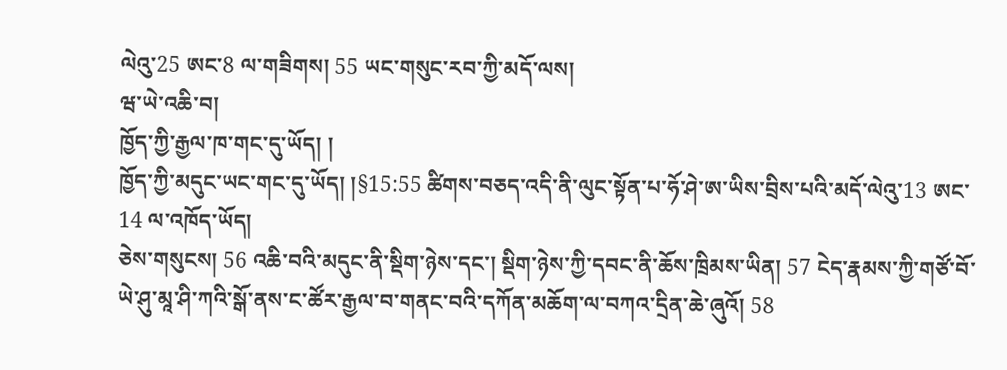ལེའུ་25 ཨང་8 ལ་གཟིགས། 55 ཡང་གསུང་རབ་ཀྱི་མདོ་ལས།
ཝ་ཡེ་འཆི་བ།
ཁྱོད་ཀྱི་རྒྱལ་ཁ་གང་དུ་ཡོད། །
ཁྱོད་ཀྱི་མདུང་ཡང་གང་དུ་ཡོད། །§15:55 ཚིགས་བཅད་འདི་ནི་ལུང་སྟོན་པ་ཧོ་ཤེ་ཨ་ཡིས་བྲིས་པའི་མདོ་ལེའུ་13 ཨང་14 ལ་འཁོད་ཡོད།
ཅེས་གསུངས། 56 འཆི་བའི་མདུང་ནི་སྡིག་ཉེས་དང་། སྡིག་ཉེས་ཀྱི་དབང་ནི་ཆོས་ཁྲིམས་ཡིན། 57 ངེད་རྣམས་ཀྱི་གཙོ་བོ་ཡེ་ཤུ་མཱ་ཤི་ཀའི་སྒོ་ནས་ང་ཚོར་རྒྱལ་བ་གནང་བའི་དཀོན་མཆོག་ལ་བཀའ་དྲིན་ཆེ་ཞུའོ། 58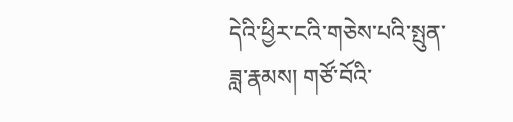དེའི་ཕྱིར་ངའི་གཅེས་པའི་སྤུན་ཟླ་རྣམས། གཙོ་བོའི་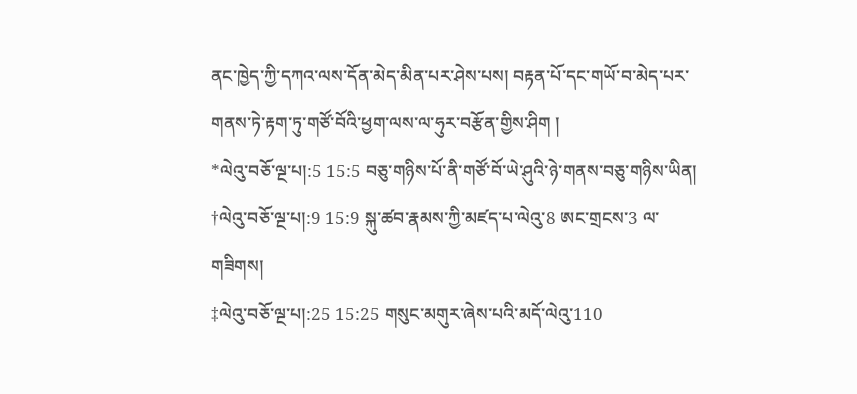ནང་ཁྱེད་ཀྱི་དཀའ་ལས་དོན་མེད་མིན་པར་ཤེས་པས། བརྟན་པོ་དང་གཡོ་བ་མེད་པར་གནས་ཏེ་རྟག་ཏུ་གཙོ་བོའི་ཕྱག་ལས་ལ་ཧུར་བརྩོན་གྱིས་ཤིག །
*ལེའུ་བཅོ་ལྔ་པ།:5 15:5 བཅུ་གཉིས་པོ་ནི་གཙོ་བོ་ཡེ་ཤུའི་ཉེ་གནས་བཅུ་གཉིས་ཡིན།
†ལེའུ་བཅོ་ལྔ་པ།:9 15:9 སྐུ་ཚབ་རྣམས་ཀྱི་མཛད་པ་ལེའུ་8 ཨང་གྲངས་3 ལ་གཟིགས།
‡ལེའུ་བཅོ་ལྔ་པ།:25 15:25 གསུང་མགུར་ཞེས་པའི་མདོ་ལེའུ་110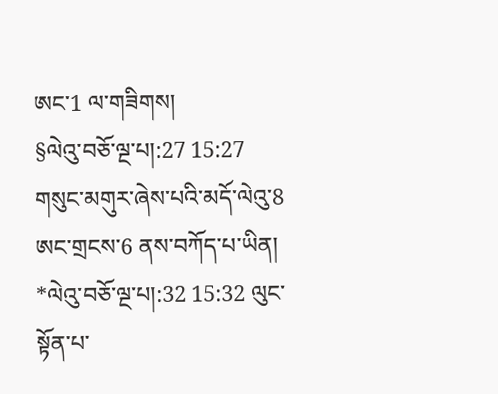ཨང་1 ལ་གཟིགས།
§ལེའུ་བཅོ་ལྔ་པ།:27 15:27 གསུང་མགུར་ཞེས་པའི་མདོ་ལེའུ་8 ཨང་གྲངས་6 ནས་བཀོད་པ་ཡིན།
*ལེའུ་བཅོ་ལྔ་པ།:32 15:32 ལུང་སྟོན་པ་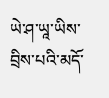ཡེ་ཤ་ཡཱ་ཡིས་བྲིས་པའི་མདོ་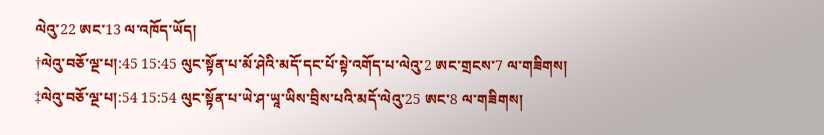ལེའུ་22 ཨང་13 ལ་འཁོད་ཡོད།
†ལེའུ་བཅོ་ལྔ་པ།:45 15:45 ལུང་སྟོན་པ་མོ་ཤེའི་མདོ་དང་པོ་སྟེ་འགོད་པ་ལེའུ་2 ཨང་གྲངས་7 ལ་གཟིགས།
‡ལེའུ་བཅོ་ལྔ་པ།:54 15:54 ལུང་སྟོན་པ་ཡེ་ཤ་ཡཱ་ཡིས་བྲིས་པའི་མདོ་ལེའུ་25 ཨང་8 ལ་གཟིགས།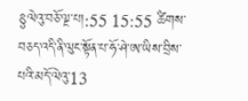§ལེའུ་བཅོ་ལྔ་པ།:55 15:55 ཚིགས་བཅད་འདི་ནི་ལུང་སྟོན་པ་ཧོ་ཤེ་ཨ་ཡིས་བྲིས་པའི་མདོ་ལེའུ་13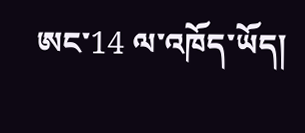ཨང་14 ལ་འཁོད་ཡོད།